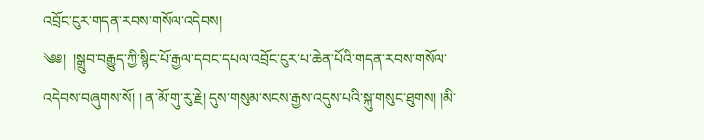འབྲོང་ངུར་གདན་རབས་གསོལ་འདེབས།
༄༅།  །སྒྲུབ་བརྒྱུད་ཀྱི་སྙིང་པོ་རྒྱལ་དབང་དཔལ་འབྲོང་ངུར་པ་ཆེན་པོའི་གདན་རབས་གསོལ་འདེབས་བཞུགས་སོ། ། ན་མོ་གུ་རུ་རྗེ། དུས་གསུམ་སངས་རྒྱས་འདུས་པའི་སྐུ་གསུང་ཐུགས། །མི་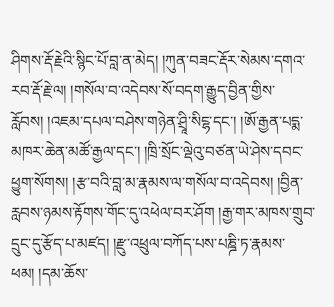ཤིགས་རྡོ་རྗེའི་སྙིང་པོ་བླ་ན་མེད། །ཀུན་བཟང་རྡོར་སེམས་དགའ་རབ་རྡོ་རྗེ་ལ། །གསོལ་བ་འདེབས་སོ་བདག་རྒྱུད་བྱིན་གྱིས་རློབས། །འཇམ་དཔལ་བཤེས་གཉེན་ཤྲཱི་སིངྷ་དང་། །ཨོ་རྒྱན་པདྨ་མཁར་ཆེན་མཚོ་རྒྱལ་དང་། །ཁྲི་སྲོང་ལྡེའུ་བཙན་ཡེ་ཤེས་དབང་ཕྱུག་སོགས། །རྩ་བའི་བླ་མ་རྣམས་ལ་གསོལ་བ་འདེབས། །བྱིན་རླབས་ཉམས་རྟོགས་གོང་དུ་འཕེལ་བར་ཤོག །རྒྱ་གར་མཁས་གྲུབ་དྲུང་དུ་རྩོད་པ་མཛད། །རྫུ་འཕྲུལ་བཀོད་པས་པཎྜི་ཏ་རྣམས་ཕམ། །དམ་ཆོས་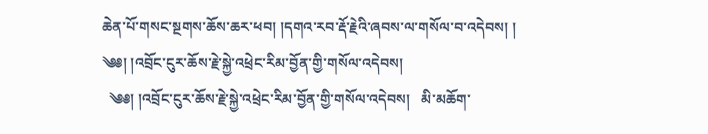ཆེན་པོ་གསང་སྔགས་ཆོས་ཆར་ཕབ། །དགའ་རབ་རྡོ་རྗེའི་ཞབས་ལ་གསོལ་བ་འདེབས། །
༄༅། །འབྲོང་ངུར་ཆོས་རྗེ་སྐྱེ་འཕྲེང་རིམ་བྱོན་གྱི་གསོལ་འདེབས།
  ༄༅། །འབྲོང་ངུར་ཆོས་རྗེ་སྐྱེ་འཕྲེང་རིམ་བྱོན་གྱི་གསོལ་འདེབས།   མི་མཆོག་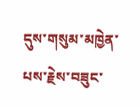དུས་གསུམ་མཁྱེན་པས་རྗེས་བཟུང་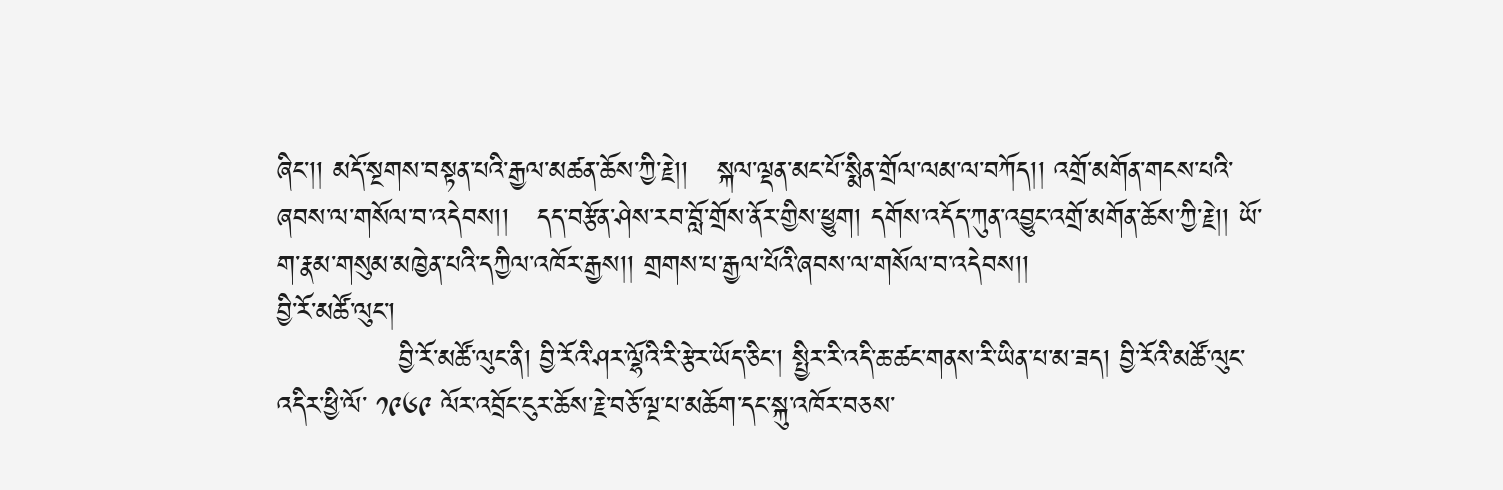ཞིང་།། མདོ་སྔགས་བསྟན་པའི་རྒྱལ་མཚན་ཆོས་ཀྱི་རྗེ།།   སྐལ་ལྡན་མང་པོ་སྨིན་གྲོལ་ལམ་ལ་བཀོད།། འགྲོ་མགོན་གངས་པའི་ཞབས་ལ་གསོལ་བ་འདེབས།།   དད་བརྩོན་ཤེས་རབ་བློ་གྲོས་ནོར་གྱིས་ཕྱུག། དགོས་འདོད་ཀུན་འབྱུང་འགྲོ་མགོན་ཆོས་ཀྱི་རྗེ།། ཡོ་ག་རྣམ་གསུམ་མཁྱེན་པའི་དཀྱིལ་འཁོར་རྒྱས།། གྲགས་པ་རྒྱལ་པོའི་ཞབས་ལ་གསོལ་བ་འདེབས།།
བྱི་རོ་མཚོ་ལུང་།
             བྱི་རོ་མཚོ་ལུང་ནི། བྱི་རོའི་ཤར་ལྷོའི་རི་རྩེར་ཡོད་ཅིང་། སྤྱིར་རི་འདི་ཆ་ཚང་གནས་རི་ཡིན་པ་མ་ཟད། བྱི་རོའི་མཚོ་ལུང་འདིར་ཕྱི་ལོ་ ༡༩༦༩ ལོར་འབྲོང་ངུར་ཆོས་རྗེ་བཅོ་ལྔ་པ་མཆོག་དང་སྐུ་འཁོར་བཅས་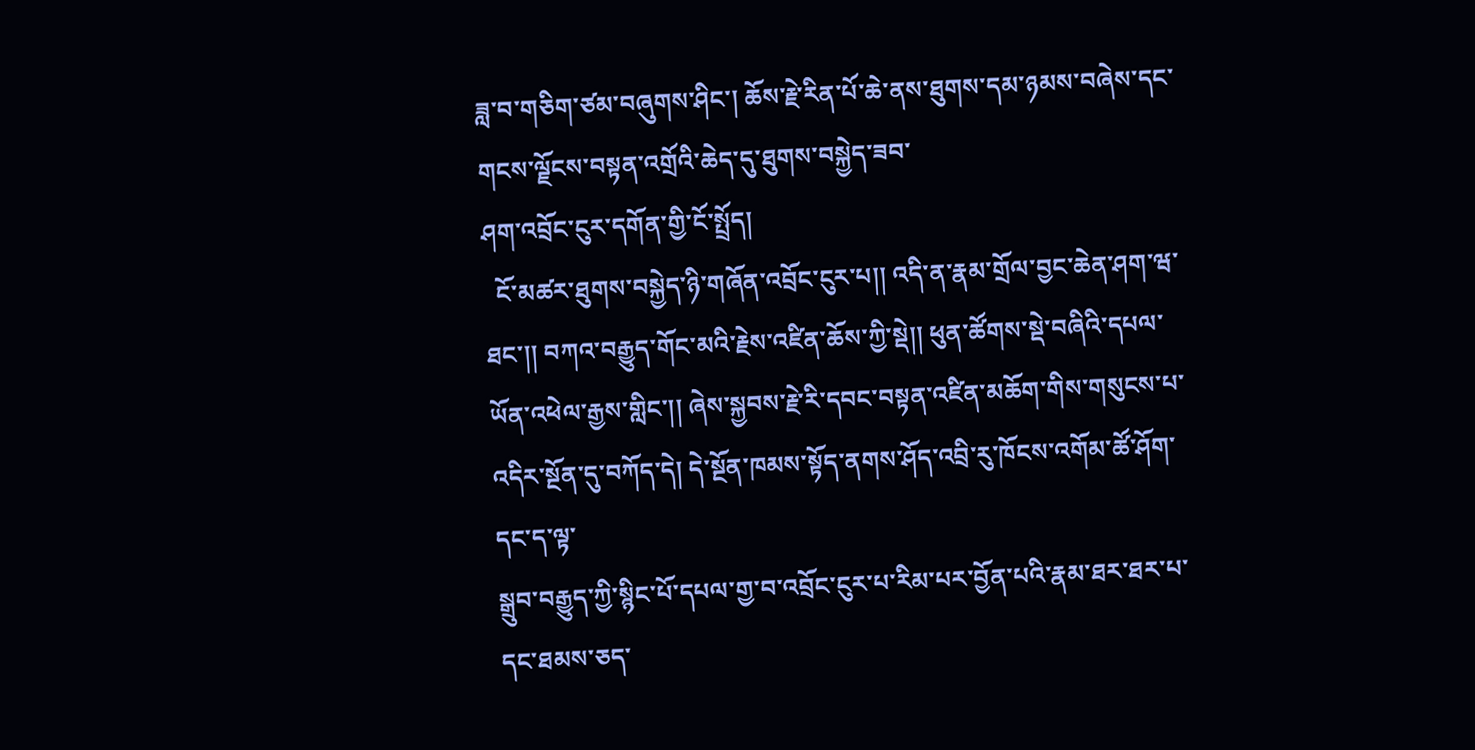ཟླ་བ་གཅིག་ཙམ་བཞུགས་ཤིང་། ཆོས་རྗེ་རིན་པོ་ཆེ་ནས་ཐུགས་དམ་ཉམས་བཞེས་དང་གངས་ལྗོངས་བསྟན་འགྲོའི་ཆེད་དུ་ཐུགས་བསྐྱེད་ཟབ་
ཤག་འབྲོང་ངུར་དགོན་གྱི་ངོ་སྤྲོད།
  ངོ་མཚར་ཐུགས་བསྐྱེད་ཉི་གཞོན་འབྲོང་ངུར་པ།། འདི་ན་རྣམ་གྲོལ་བྱང་ཆེན་ཤག་ཝ་ཐང་།། བཀའ་བརྒྱུད་གོང་མའི་རྗེས་འཛིན་ཆོས་ཀྱི་སྡེ།། ཕུན་ཚོགས་སྡེ་བཞིའི་དཔལ་ཡོན་འཕེལ་རྒྱས་གླིང་།། ཞེས་སྐྱབས་རྗེ་རི་དབང་བསྟན་འཛིན་མཆོག་གིས་གསུངས་པ་འདིར་སྔོན་དུ་བཀོད་དེ། དེ་སྔོན་ཁམས་སྟོད་ནགས་ཤོད་འབྲི་རུ་ཁོངས་འགོམ་ཚོ་ཤོག་དང་ད་ལྟ་
སྒྲུབ་བརྒྱུད་ཀྱི་སྙིང་པོ་དཔལ་གྱ་བ་འབྲོང་ངུར་པ་རིམ་པར་བྱོན་པའི་རྣམ་ཐར་ཐར་པ་དང་ཐམས་ཅད་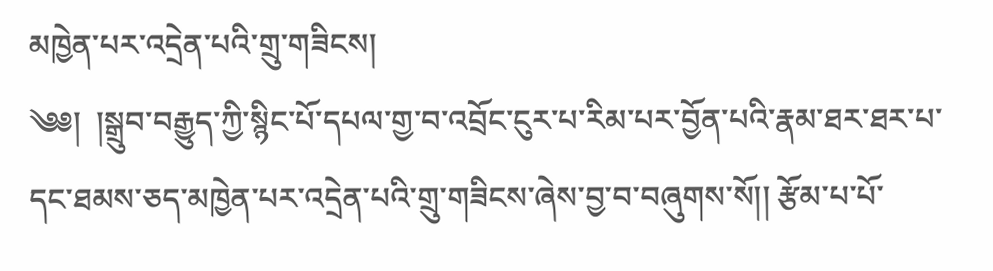མཁྱེན་པར་འདྲེན་པའི་གྲུ་གཟིངས།
༄༅།  །སྒྲུབ་བརྒྱུད་ཀྱི་སྙིང་པོ་དཔལ་གྱ་བ་འབྲོང་ངུར་པ་རིམ་པར་བྱོན་པའི་རྣམ་ཐར་ཐར་པ་དང་ཐམས་ཅད་མཁྱེན་པར་འདྲེན་པའི་གྲུ་གཟིངས་ཞེས་བྱ་བ་བཞུགས་སོ།། རྩོམ་པ་པོ་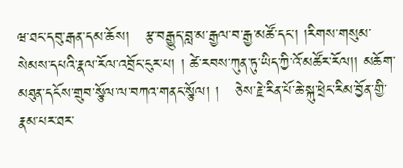ཝ་ཐང་དབུ་རྒན་དམ་ཆོས།   རྩ་བརྒྱུད་བླ་མ་རྒྱལ་བ་རྒྱ་མཚོ་དང་། །རིགས་གསུམ་སེམས་དཔའི་རྣལ་རོལ་འབྲོང་ངུར་པ། ། ཚེ་རབས་ཀུན་ཏུ་ཡིད་ཀྱི་འོ་མཚོར་རོལ།། མཆོག་མཐུན་དངོས་གྲུབ་སྩོལ་ལ་བཀའ་གནང་སྩོལ། །   ཅེས་རྗེ་རིན་པོ་ཆེ་སྐུ་ཕྲེང་རིམ་བྱོན་གྱི་རྣམ་པར་ཐར་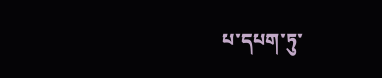པ་དཔག་ཏུ་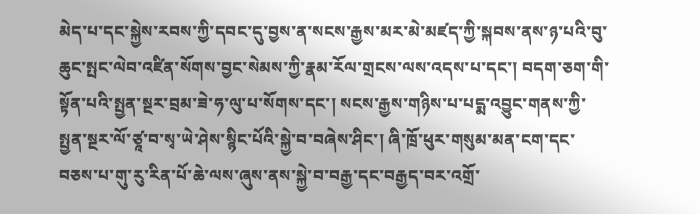མེད་པ་དང་སྐྱེས་རབས་ཀྱི་དབང་དུ་བྱས་ན་སངས་རྒྱས་མར་མེ་མཛད་ཀྱི་སྐབས་ནས་ཉ་པའི་བུ་ཆུང་སྤང་ལེབ་འཛིན་སོགས་བྱང་སེམས་ཀྱི་རྣམ་རོལ་གྲངས་ལས་འདས་པ་དང་། བདག་ཅག་གི་སྟོན་པའི་སྤྱན་སྔར་བྲམ་ཟེ་ཧ་ལུ་པ་སོགས་དང་། སངས་རྒྱས་གཉིས་པ་པདྨ་འབྱུང་གནས་ཀྱི་སྤྱན་སྔར་ལོ་ཙཱ་བ་སྭ་ཡེ་ཤེས་སྙིང་པོའི་སྐྱེ་བ་བཞེས་ཤིང་། ཞི་ཁྲོ་ཕུར་གསུམ་མན་ངག་དང་བཅས་པ་གུ་རུ་རིན་པོ་ཆེ་ལས་ཞུས་ནས་སྐྱེ་བ་བརྒྱ་དང་བརྒྱད་བར་འགྲོ་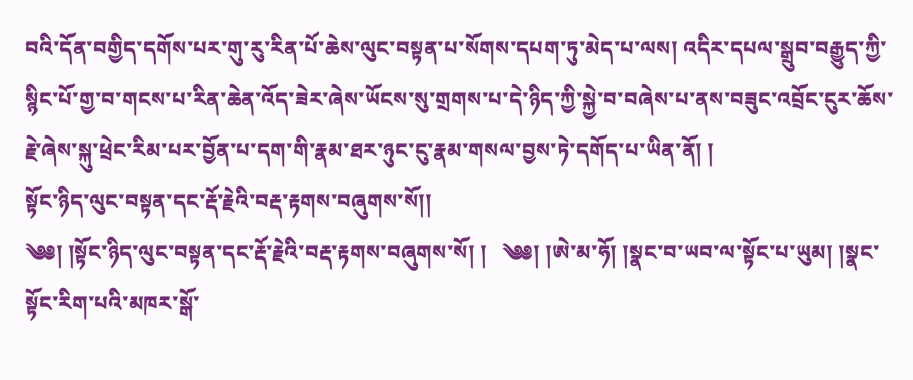བའི་དོན་བགྱིད་དགོས་པར་གུ་རུ་རིན་པོ་ཆེས་ལུང་བསྟན་པ་སོགས་དཔག་ཏུ་མེད་པ་ལས། འདིར་དཔལ་སྒྲུབ་བརྒྱུད་ཀྱི་སྙིང་པོ་གྱ་བ་གངས་པ་རིན་ཆེན་འོད་ཟེར་ཞེས་ཡོངས་སུ་གྲགས་པ་དེ་ཉིད་ཀྱི་སྐྱེ་བ་བཞེས་པ་ནས་བཟུང་འབྲོང་ངུར་ཆོས་རྗེ་ཞེས་སྐུ་ཕྲེང་རིམ་པར་བྱོན་པ་དག་གི་རྣམ་ཐར་ཉུང་ངུ་རྣམ་གསལ་བྱས་ཏེ་དགོད་པ་ཡིན་ནོ། །
སྟོང་ཉིད་ལུང་བསྟན་དང་རྡོ་རྗེའི་བརྡ་རྟགས་བཞུགས་སོ།།
༄༅། །སྟོང་ཉིད་ལུང་བསྟན་དང་རྡོ་རྗེའི་བརྡ་རྟགས་བཞུགས་སོ། །   ༄༅། །ཨེ་མ་ཧོ། །སྣང་བ་ཡབ་ལ་སྟོང་པ་ཡུམ། །སྣང་སྟོང་རིག་པའི་མཁར་སྒོ་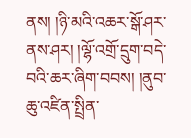ནས། །ཉི་མའི་འཆར་སྒོ་ཤར་ནས་ཤར། །ལྷོ་འགྲོ་དྲུག་བདེ་བའི་ཆར་ཞིག་བབས། །ནུབ་ཆུ་འཛིན་སྤྲིན་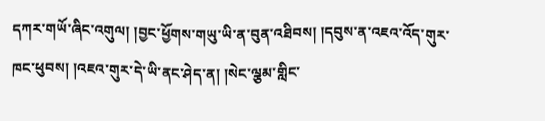དཀར་གཡོ་ཞིང་འགུལ། །བྱང་ཕྱོགས་གཡུ་ཡི་ན་བུན་འཐིབས། །དབུས་ན་འཇའ་འོད་གུར་ཁང་ཕུབས། །འཇའ་གུར་དེ་ཡི་ནང་ཤེད་ན། །སེང་ལྕམ་གླིང་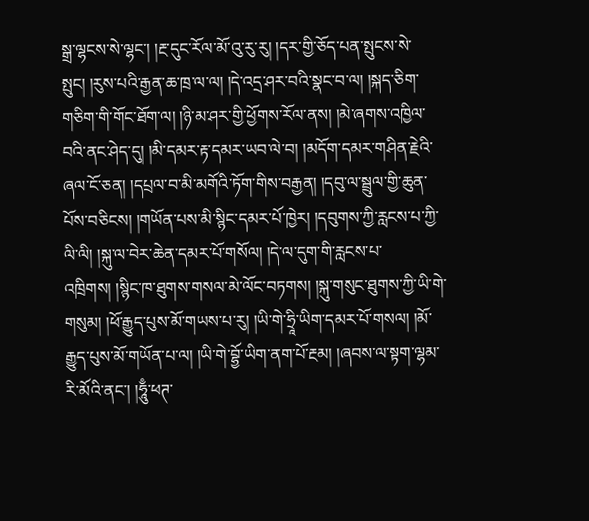སྒྲ་ལྷངས་སེ་ལྷང་། །རྔ་དུང་རོལ་མོ་འུ་རུ་རུ། །དར་གྱི་ཅོད་པན་སྤུངས་སེ་སྤུང། །རུས་པའི་རྒྱན་ཆ་ཁྲ་ལ་ལ། །དེ་འདྲ་ཤར་བའི་སྣང་བ་ལ། །སྐད་ཅིག་གཅིག་གི་གོང་ཐོག་ལ། །ཉི་མ་ཤར་གྱི་ཕྱོགས་རོལ་ནས། །མེ་ཞགས་འཁྱིལ་བའི་ནང་ཤེད་དུ། །མི་དམར་རྟ་དམར་ཡབ་ལེ་བ། །མདོག་དམར་གཤིན་རྗེའི་ཞལ་ངོ་ཅན། །དཔྲལ་བ་མི་མགོའི་ཏོག་གིས་བརྒྱན། །དབུ་ལ་སྦྲུལ་གྱི་ཆུན་པོས་བཅིངས། །གཡོན་པས་མི་སྙིང་དམར་པོ་ཁྱེར། །དབུགས་ཀྱི་རླངས་པ་ཀྱི་ལི་ལི། །སྐུ་ལ་བེར་ཆེན་དམར་པོ་གསོལ། །དེ་ལ་དུག་གི་རླངས་པ་འཁྲིགས། །སྙིང་ཁ་ཐུགས་གསལ་མེ་ལོང་བཏགས། །སྐུ་གསུང་ཐུགས་ཀྱི་ཡི་གེ་གསུམ། །ཕོ་རྒྱུད་པུས་མོ་གཡས་པ་རུ། །ཡི་གེ་ཧྲཱི་ཡིག་དམར་པོ་གསལ། །མོ་རྒྱུད་པུས་མོ་གཡོན་པ་ལ། །ཡི་གེ་བྷྱོ་ཡིག་ནག་པོ་རྔམ། །ཞབས་ལ་སྟག་ལྷམ་རི་མོའི་ནང་། །ཧཱུྃ་ཕཊ་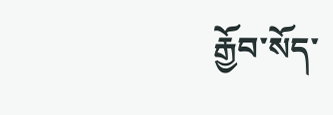རྒྱོབ་སོད་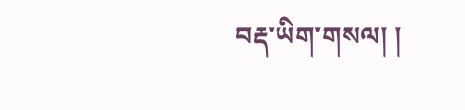བརྡ་ཡིག་གསལ། །